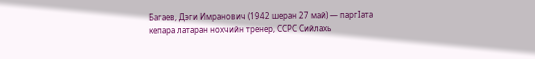Багаев, Дэги Имранович (1942 шеран 27 май) — паргӀата кепара латаран нохчийн тренер, ССРС Сийлахь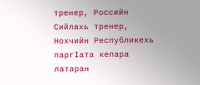тренер, Российн Сийлахь тренер, Нохчийн Республикехь паргӀата кепара латаран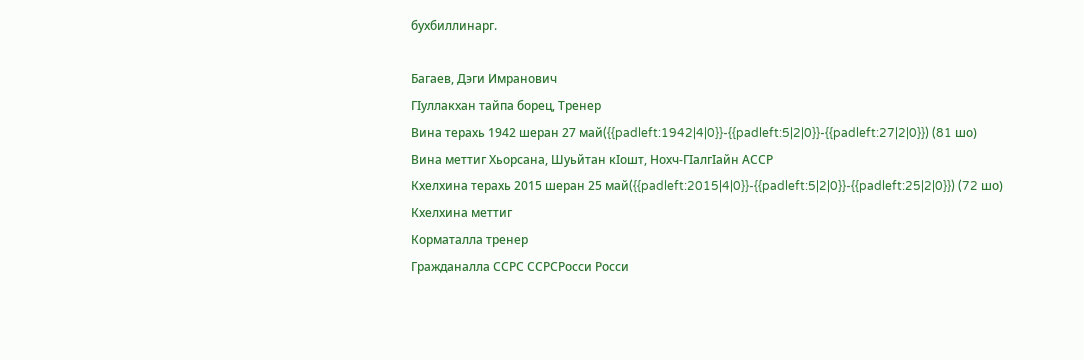бухбиллинарг.

Багаев, Дэги Имранович
ГӀуллакхан тайпа борец, Тренер
Вина терахь 1942 шеран 27 май({{padleft:1942|4|0}}-{{padleft:5|2|0}}-{{padleft:27|2|0}}) (81 шо)
Вина меттиг Хьорсана, Шуьйтан кӀошт, Нохч-ГӀалгӀайн АССР
Кхелхина терахь 2015 шеран 25 май({{padleft:2015|4|0}}-{{padleft:5|2|0}}-{{padleft:25|2|0}}) (72 шо)
Кхелхина меттиг
Корматалла тренер
Гражданалла ССРС ССРСРосси Росси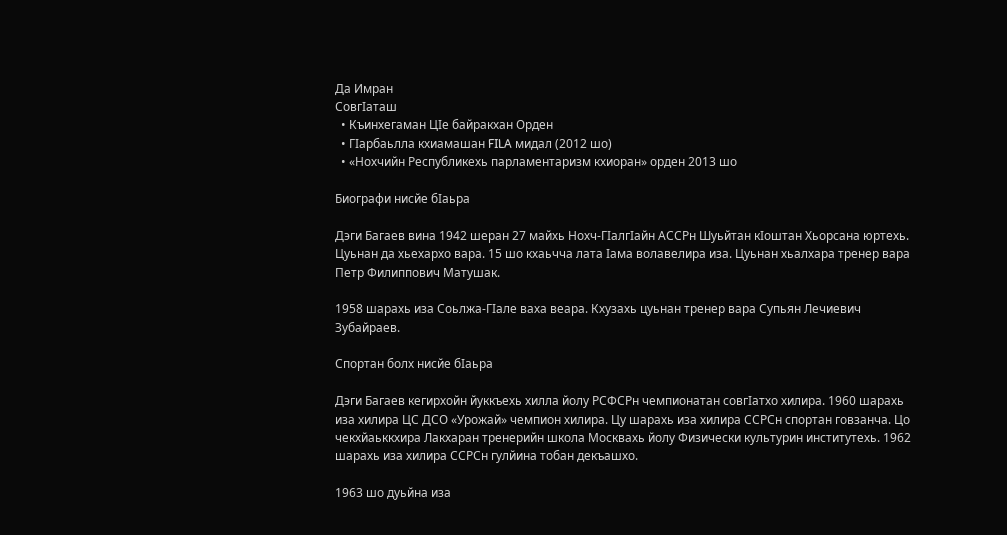Да Имран
СовгӀаташ
  • Къинхегаман ЦӀе байракхан Орден
  • ГӀарбаьлла кхиамашан FILA мидал (2012 шо)
  • «Нохчийн Республикехь парламентаризм кхиоран» орден 2013 шо

Биографи нисйе бӀаьра

Дэги Багаев вина 1942 шеран 27 майхь Нохч-ГӀалгӀайн АССРн Шуьйтан кӀоштан Хьорсана юртехь. Цуьнан да хьехархо вара. 15 шо кхаьчча лата Ӏама волавелира иза. Цуьнан хьалхара тренер вара Петр Филиппович Матушак.

1958 шарахь иза Соьлжа-ГӀале ваха веара. Кхузахь цуьнан тренер вара Супьян Лечиевич Зубайраев.

Спортан болх нисйе бӀаьра

Дэги Багаев кегирхойн йуккъехь хилла йолу РСФСРн чемпионатан совгӀатхо хилира. 1960 шарахь иза хилира ЦС ДСО «Урожай» чемпион хилира. Цу шарахь иза хилира ССРСн спортан говзанча. Цо чекхйаьккхира Лакхаран тренерийн школа Москвахь йолу Физически культурин институтехь. 1962 шарахь иза хилира ССРСн гулйина тобан декъашхо.

1963 шо дуьйна иза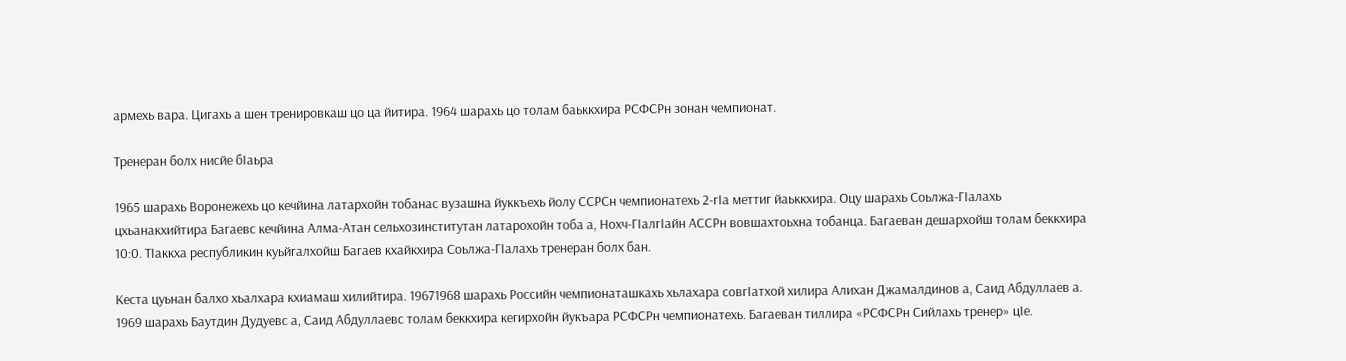армехь вара. Цигахь а шен тренировкаш цо ца йитира. 1964 шарахь цо толам баьккхира РСФСРн зонан чемпионат.

Тренеран болх нисйе бӀаьра

1965 шарахь Воронежехь цо кечйина латархойн тобанас вузашна йуккъехь йолу ССРСн чемпионатехь 2-гӀа меттиг йаьккхира. Оцу шарахь Соьлжа-ГӀалахь цхьанакхийтира Багаевс кечйина Алма-Атан сельхозинститутан латарохойн тоба а, Нохч-ГӀалгӀайн АССРн вовшахтоьхна тобанца. Багаеван дешархойш толам беккхира 10:0. ТӀаккха республикин куьйгалхойш Багаев кхайкхира Соьлжа-ГӀалахь тренеран болх бан.

Кеста цуьнан балхо хьалхара кхиамаш хилийтира. 19671968 шарахь Российн чемпионаташкахь хьлахара совгӀатхой хилира Алихан Джамалдинов а, Саид Абдуллаев а. 1969 шарахь Баутдин Дудуевс а, Саид Абдуллаевс толам беккхира кегирхойн йукъара РСФСРн чемпионатехь. Багаеван тиллира «РСФСРн Сийлахь тренер» цӀе.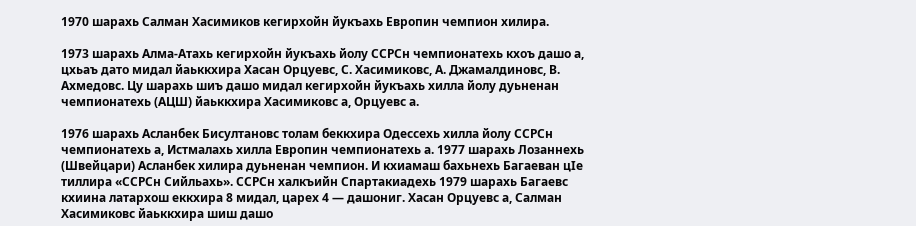1970 шарахь Салман Хасимиков кегирхойн йукъахь Европин чемпион хилира.

1973 шарахь Алма-Атахь кегирхойн йукъахь йолу ССРСн чемпионатехь кхоъ дашо а, цхьаъ дато мидал йаьккхира Xасан Орцуевс, С. Хасимиковс, А. Джамалдиновс, В. Ахмедовс. Цу шарахь шиъ дашо мидал кегирхойн йукъахь хилла йолу дуьненан чемпионатехь (АЦШ) йаьккхира Хасимиковс а, Орцуевс а.

1976 шарахь Асланбек Бисултановс толам беккхира Одессехь хилла йолу ССРСн чемпионатехь а, Истмалахь хилла Европин чемпионатехь а. 1977 шарахь Лозаннехь (Швейцари) Асланбек хилира дуьненан чемпион. И кхиамаш бахьнехь Багаеван цӀе тиллира «ССРСн Сийльахь». ССРСн халкъийн Спартакиадехь 1979 шарахь Багаевс кхиина латархош еккхира 8 мидал, царех 4 — дашониг. Хасан Орцуевс а, Салман Хасимиковс йаьккхира шиш дашо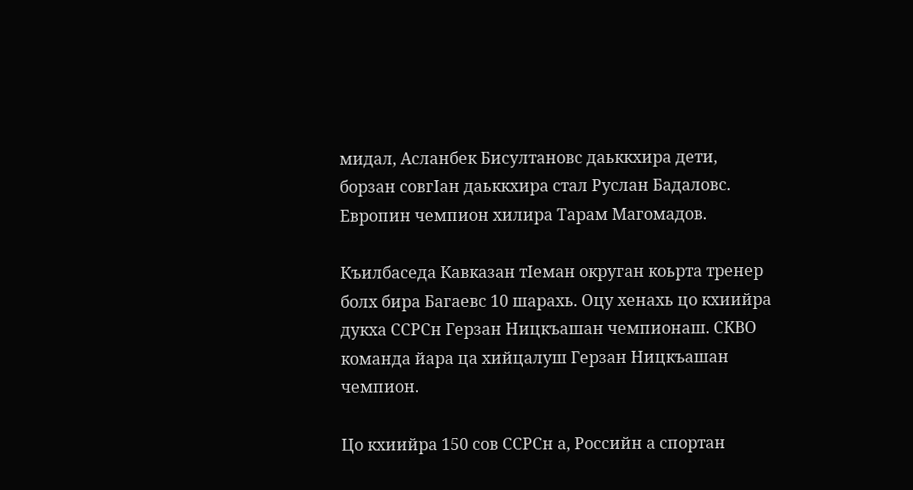мидал, Асланбек Бисултановс даьккхира дети, борзан совгӀан даьккхира стал Руслан Бадаловс. Европин чемпион хилира Тарам Магомадов.

Къилбаседа Кавказан тӀеман округан коьрта тренер болх бира Багаевс 10 шарахь. Оцу хенахь цо кхиийра дукха ССРСн Герзан Ницкъашан чемпионаш. СКВО команда йара ца хийцалуш Герзан Ницкъашан чемпион.

Цо кхиийра 150 сов ССРСн а, Российн а спортан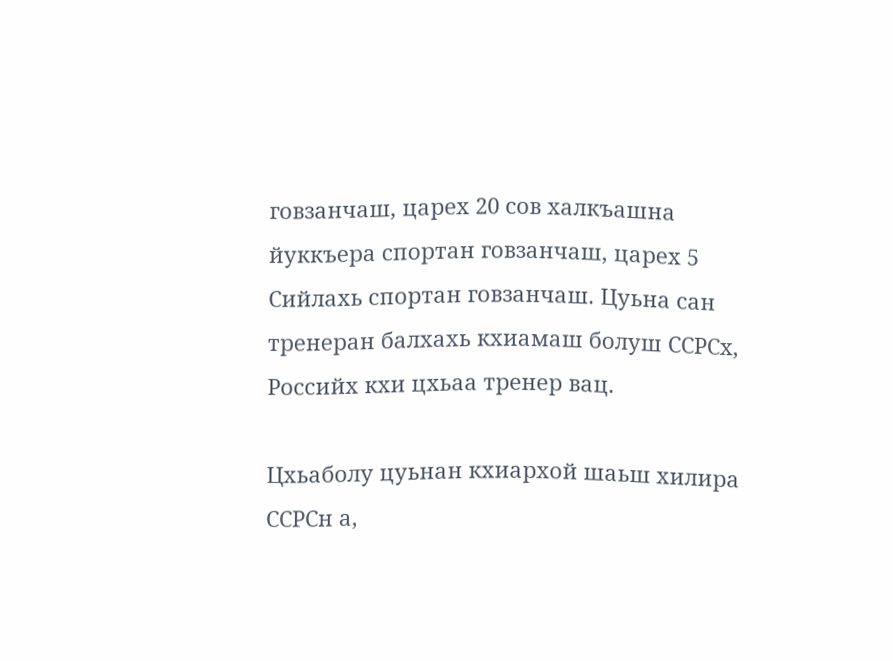говзанчаш, царех 20 сов халкъашна йуккъера спортан говзанчаш, царех 5 Сийлахь спортан говзанчаш. Цуьна сан тренеран балхахь кхиамаш болуш ССРСх, Российх кхи цхьаа тренер вац.

Цхьаболу цуьнан кхиархой шаьш хилира ССРСн а,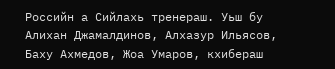Российн а Сийлахь тренераш. Уьш бу Алихан Джамалдинов, Алхазур Ильясов, Баху Ахмедов, Жоа Умаров, кхибераш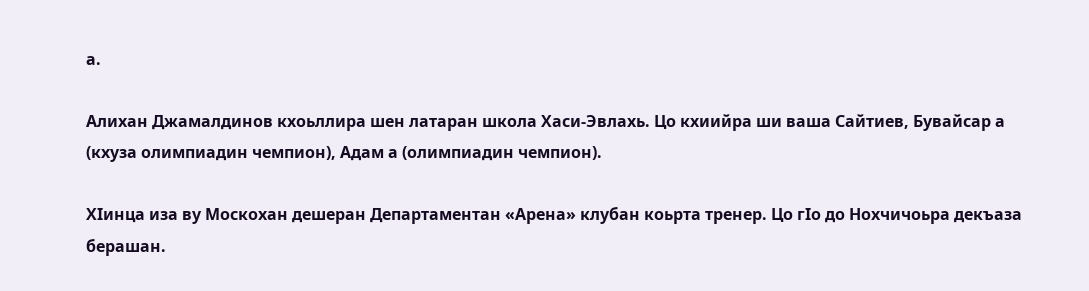а.

Алихан Джамалдинов кхоьллира шен латаран школа Хаси-Эвлахь. Цо кхиийра ши ваша Сайтиев, Бувайсар а (кхуза олимпиадин чемпион), Адам а (олимпиадин чемпион).

ХӀинца иза ву Москохан дешеран Департаментан «Арена» клубан коьрта тренер. Цо гӀо до Нохчичоьра декъаза берашан.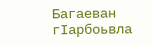Багаеван гӀарбоьвла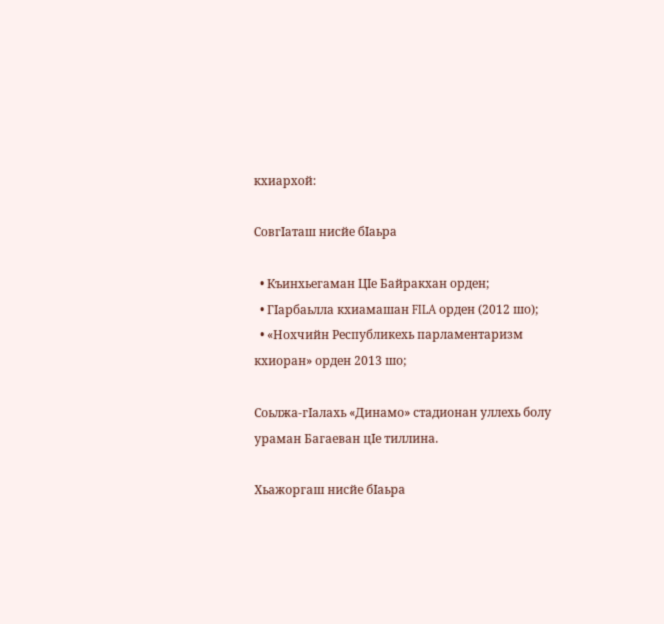кхиархой:

СовгӀаташ нисйе бӀаьра

  • Къинхьегаман ЦӀе Байракхан орден;
  • ГӀарбаьлла кхиамашан FILA орден (2012 шо);
  • «Нохчийн Республикехь парламентаризм кхиоран» орден 2013 шо;

Соьлжа-гӀалахь «Динамо» стадионан уллехь болу ураман Багаеван цӀе тиллина.

Хьажоргаш нисйе бӀаьра